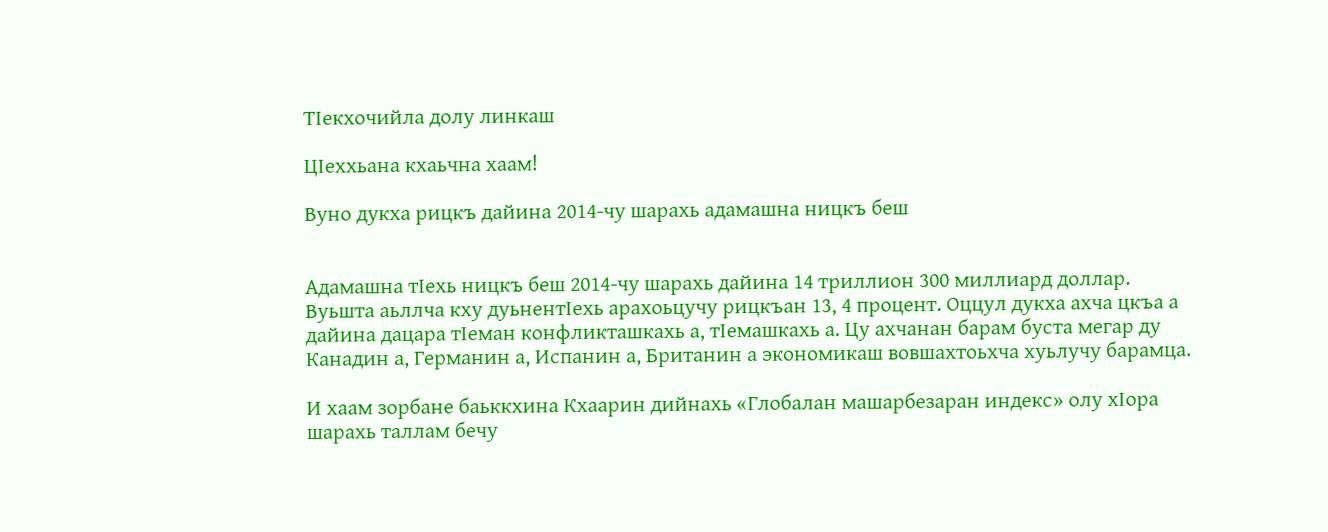ТIекхочийла долу линкаш

ЦIеххьана кхаьчна хаам!

Вуно дукха рицкъ дайина 2014-чу шарахь адамашна ницкъ беш


Адамашна тIехь ницкъ беш 2014-чу шарахь дайина 14 триллион 300 миллиард доллар. Вуьшта аьллча кху дуьнентIехь арахоьцучу рицкъан 13, 4 процент. Оццул дукха ахча цкъа а дайина дацара тIеман конфликташкахь а, тIемашкахь а. Цу ахчанан барам буста мегар ду Канадин а, Германин а, Испанин а, Британин а экономикаш вовшахтоьхча хуьлучу барамца.

И хаам зорбане баьккхина Кхаарин дийнахь «Глобалан машарбезаран индекс» олу хIора шарахь таллам бечу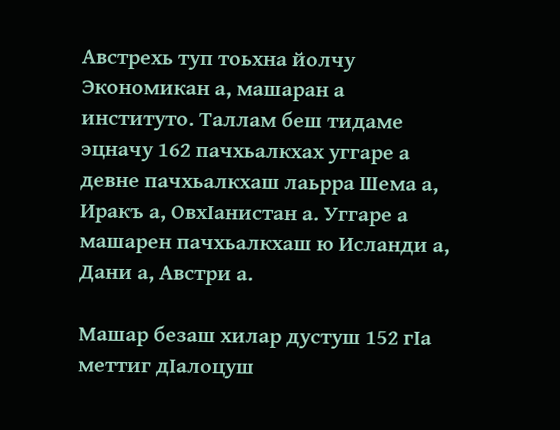Австрехь туп тоьхна йолчу Экономикан а, машаран а институто. Таллам беш тидаме эцначу 162 пачхьалкхах уггаре а девне пачхьалкхаш лаьрра Шема а, Иракъ а, ОвхIанистан а. Уггаре а машарен пачхьалкхаш ю Исланди а, Дани а, Австри а.

Машар безаш хилар дустуш 152 гIа меттиг дIалоцуш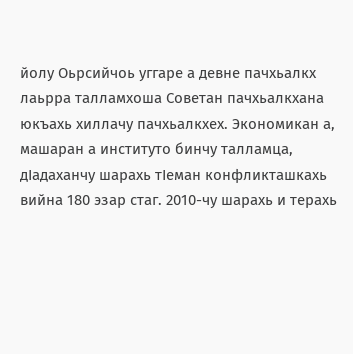йолу Оьрсийчоь уггаре а девне пачхьалкх лаьрра талламхоша Советан пачхьалкхана юкъахь хиллачу пачхьалкхех. Экономикан а, машаран а институто бинчу талламца, дIадаханчу шарахь тIеман конфликташкахь вийна 180 эзар стаг. 2010-чу шарахь и терахь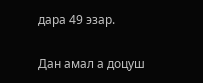дара 49 эзар.

Дан амал а доцуш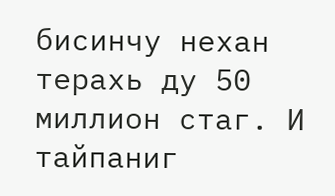бисинчу нехан терахь ду 50 миллион стаг. И тайпаниг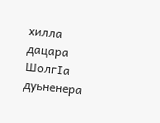хилла дацара ШолгIа дуьненера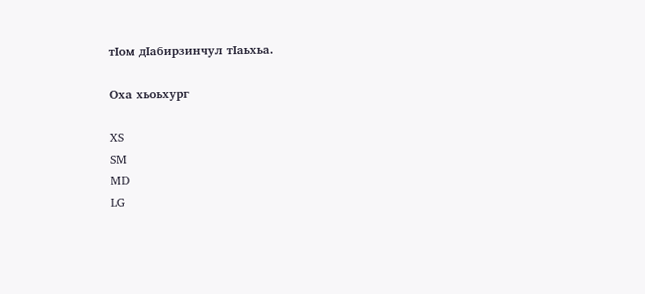тIом дIабирзинчул тIаьхьа.

Оха хьоьхург

XS
SM
MD
LG